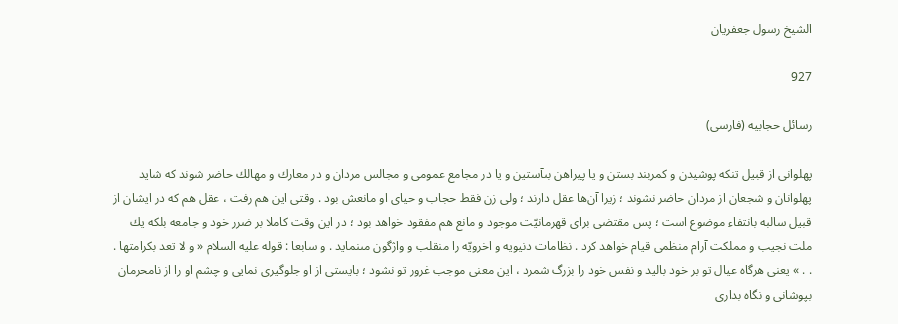الشيخ رسول جعفريان

927

رسائل حجابيه (فارسى)

پهلوانى از قبيل تنكه پوشيدن و كمربند بستن و يا پيراهن بىآستين و يا در مجامع عمومى و مجالس مردان و در معارك و مهالك حاضر شوند كه شايد پهلوانان و شجعان از مردان حاضر نشوند ؛ زيرا آن‌ها عقل دارند ؛ ولى زن فقط حجاب و حياى او مانعش بود . وقتى اين هم رفت ، عقل هم كه در ايشان از قبيل سالبه بانتفاء موضوع است ؛ پس مقتضى براى قهرمانيّت موجود و مانع هم مفقود خواهد بود ؛ در اين وقت كاملا بر ضرر خود و جامعه بلكه يك ملت نجيب و مملكت آرام منظمى قيام خواهد كرد . نظامات دنيويه و اخرويّه را منقلب و واژگون مىنمايد . و سابعا : قوله عليه السلام « و لا تعد بكرامتها . . . » يعنى هرگاه عيال تو بر خود باليد و نفس خود را بزرگ شمرد ، اين معنى موجب غرور تو نشود ؛ بايستى از او جلوگيرى نمايى و چشم او را از نامحرمان بپوشانى و نگاه بدارى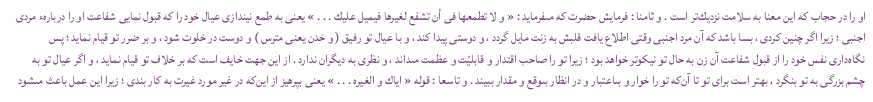او را در حجاب كه اين معنا به سلامت نزديك‌تر است . و ثامنا : فرمايش حضرت كه مىفرمايد : « و لا تطمعها فى أن تشفع لغيرها فيميل عليك . . . » يعنى به طمع نيندازى عيال خود را كه قبول نمايى شفاعت او را دربارهء مردى اجنبى ؛ زيرا اگر چنين كردى ، بسا باشد كه آن مرد اجنبى وقتى اطلاع يافت قلبش به زنت مايل گردد ، و دوستى پيدا كند ، و با عيال تو رفيق ( و خدن يعنى مترس ) و دوست در خلوت شود ، و بر ضرر تو قيام نمايد ؛ پس نگاه‌دارى نفس خود را از قبول شفاعت آن زن به حال تو نيكوتر خواهد بود ؛ زيرا تو را صاحب اقتدار و قابليّت و عظمت مىداند ، و نظرى به ديگران ندارد . از اين جهت خايف است كه بر خلاف تو قيام نمايد ، و اگر عيال تو به چشم بزرگى به تو بنگرد ، بهتر است براى تو تا آن‌كه تو را خوار و بىاعتبار و در انظار بىوقع و مقدار ببيند . و تاسعا : قوله « اياك و الغيره . . . » يعنى بپرهيز از اين‌كه در غير مورد غيرت به كار بندى ؛ زيرا اين عمل باعث مىشود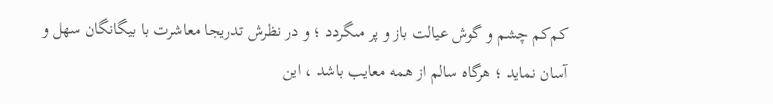كم‌كم چشم و گوش عيالت باز و پر مىگردد ؛ و در نظرش تدريجا معاشرت با بيگانگان سهل و آسان نمايد ؛ هرگاه سالم از همه معايب باشد ، اين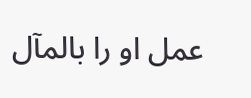عمل او را بالمآل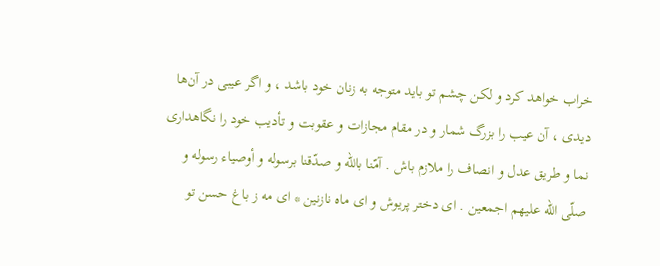خراب خواهد كرد و لكن چشم تو بايد متوجه به زنان خود باشد ، و اگر عيبى در آن‌ها ديدى ، آن عيب را بزرگ شمار و در مقام مجازات و عقوبت و تأديب خود را نگاهدارى نما و طريق عدل و انصاف را ملازم باش . آمّنا باللّه و صدّقنا برسوله و أوصياء رسوله و صلّى الله عليهم اجمعين . اى دختر پريوش و اى ماه نازنين * اى مه ز باغ حسن تو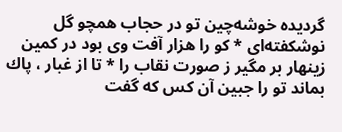گرديده خوشه‌چين تو در حجاب همچو گل نوشكفته‌اى * كو را هزار آفت وى بود در كمين زينهار بر مگير ز صورت نقاب را * تا از غبار ، پاك بماند تو را جبين آن كس كه گفت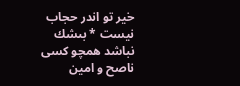خير تو اندر حجاب نيست * بىشك نباشد همچو كسى ناصح و امين